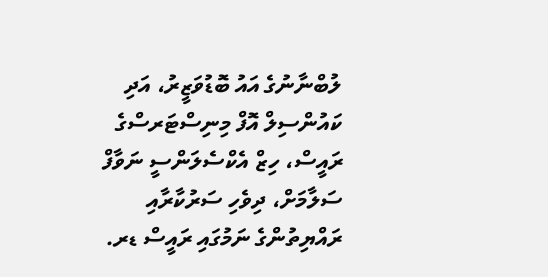ލުބްނާނުގެ އައު ބޮޑުވަޒީރު، އަދި ކައުންސިލް އޮފް މިނިސްޓަރސްގެ ރައީސް، ހިޒް އެކްސެލަންސީ ނަވާފް ސަލާމަށް، ދިވެހި ސަރުކާރާއި ރައްޔިތުންގެ ނަމުގައި ރައީސް ޑރ.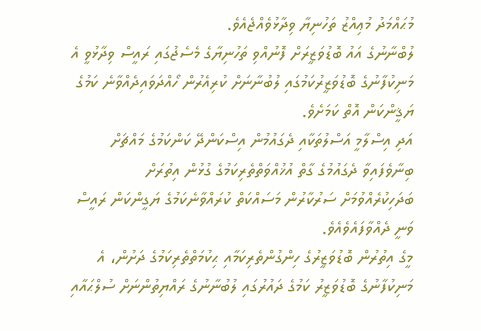މުޙައްމަދު މުޢިއްޒު ތަހުނިޔާ ވިދާޅުވެއްޖެއެވެ.
ލުބްނާނުގެ އައު ބޮޑުވަޒީރަށް ފޮނުއްވި ތަހުނިޔާގެ މެސެޖުގައި ރައީސް ވިދާޅުވީ އެ މަނިކުފާނުގެ ބޮޑުވަޒީރުކަމުގައި ލުބުނާނަށް ކުރިއެރުން ހޯއްދަވައިދެއްވާނެ ކަމުގެ ޔަޤީންކަން އޮތް ކަމަށެވެ.
އަދި އިސްލާމީ އަސްލުތަކާއި ދެގައުމުން އިސްކަންދޭ ކަންކަމުގެ މައްޗަށް ބިނާވެފައިވާ ދެގައުމުގެ ގާތް އުޚުއްވަތްތެރިކަމުގެ ގުޅުން އިތުރަށް ބަދަހިކުރެއްވުމަށް ސަރުކާރުން މަސައްކަތް ކުރައްވާނެކަމުގެ ޔަގީންކަން ރައީސް ވަނީ ދެއްވާފައެވެއެވެ.
މީގެ އިތުރުން ބޮޑުވަޒީރުގެ ހިންގުންތެރިކަމާއި ޙިކުމަތްތެރިކަމުގެ ދަށުން، އެ މަނިކުފާނުގެ ބޮޑުވަޒީރު ކަމުގެ ދައުރުގައި ލުބުނާނުގެ ރައްޔިތުންނަށް ސުލްޙައާއި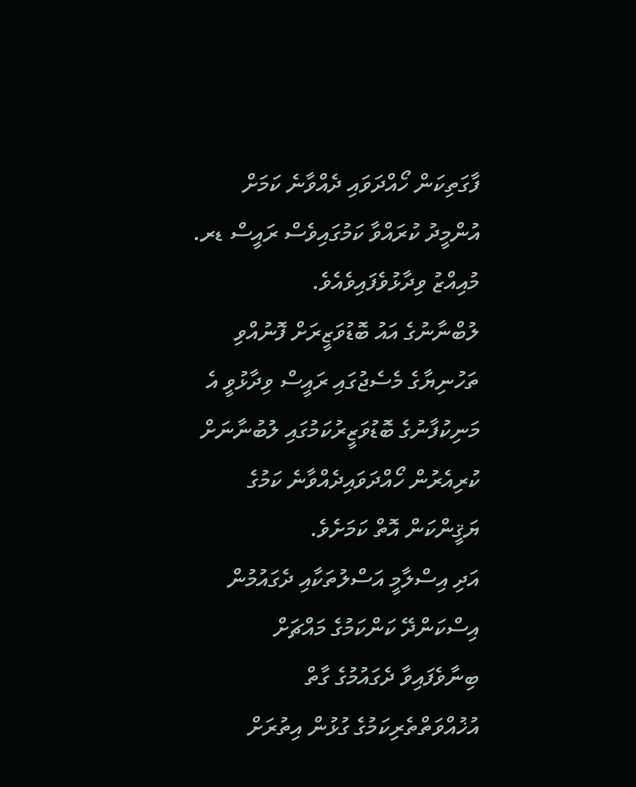ފާގަތިކަން ހޯއްދަވައި ދެއްވާނެ ކަމަށް އުންމީދު ކުރައްވާ ކަމުގައިވެސް ރައީސް ޑރ. މުއިއްޒު ވިދާޅުވެފައިވެއެވެ.
ލުބްނާނުގެ އައު ބޮޑުވަޒީރަށް ފޮނުއްވި ތަހުނިޔާގެ މެސެޖުގައި ރައީސް ވިދާޅުވީ އެ މަނިކުފާނުގެ ބޮޑުވަޒީރުކަމުގައި ލުބުނާނަށް ކުރިއެރުން ހޯއްދަވައިދެއްވާނެ ކަމުގެ ޔަޤީންކަން އޮތް ކަމަށެވެ.
އަދި އިސްލާމީ އަސްލުތަކާއި ދެގައުމުން އިސްކަންދޭ ކަންކަމުގެ މައްޗަށް ބިނާވެފައިވާ ދެގައުމުގެ ގާތް އުޚުއްވަތްތެރިކަމުގެ ގުޅުން އިތުރަށް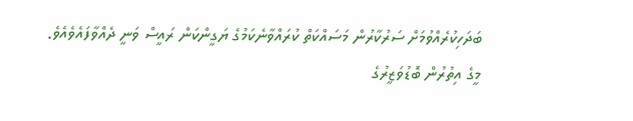ބަދަހިކުރެއްވުމަށް ސަރުކާރުން މަސައްކަތް ކުރައްވާނެކަމުގެ ޔަގީންކަން ރައީސް ވަނީ ދެއްވާފައެވެއެވެ.
މީގެ އިތުރުން ބޮޑުވަޒީރުގެ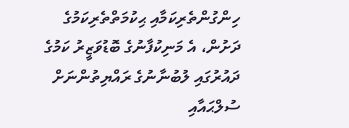ހިންގުންތެރިކަމާއި ޙިކުމަތްތެރިކަމުގެ ދަށުން، އެ މަނިކުފާނުގެ ބޮޑުވަޒީރު ކަމުގެ ދައުރުގައި ލުބުނާނުގެ ރައްޔިތުންނަށް ސުލްޙައާއި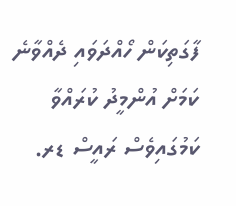ފާގަތިކަން ހޯއްދަވައި ދެއްވާނެ ކަމަށް އުންމީދު ކުރައްވާ ކަމުގައިވެސް ރައީސް ޑރ.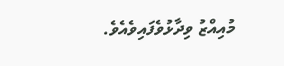މުއިއްޒު ވިދާޅުވެފައިވެއެވެ.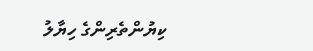ކިޔުންތެރިންގެ ހިޔާލު